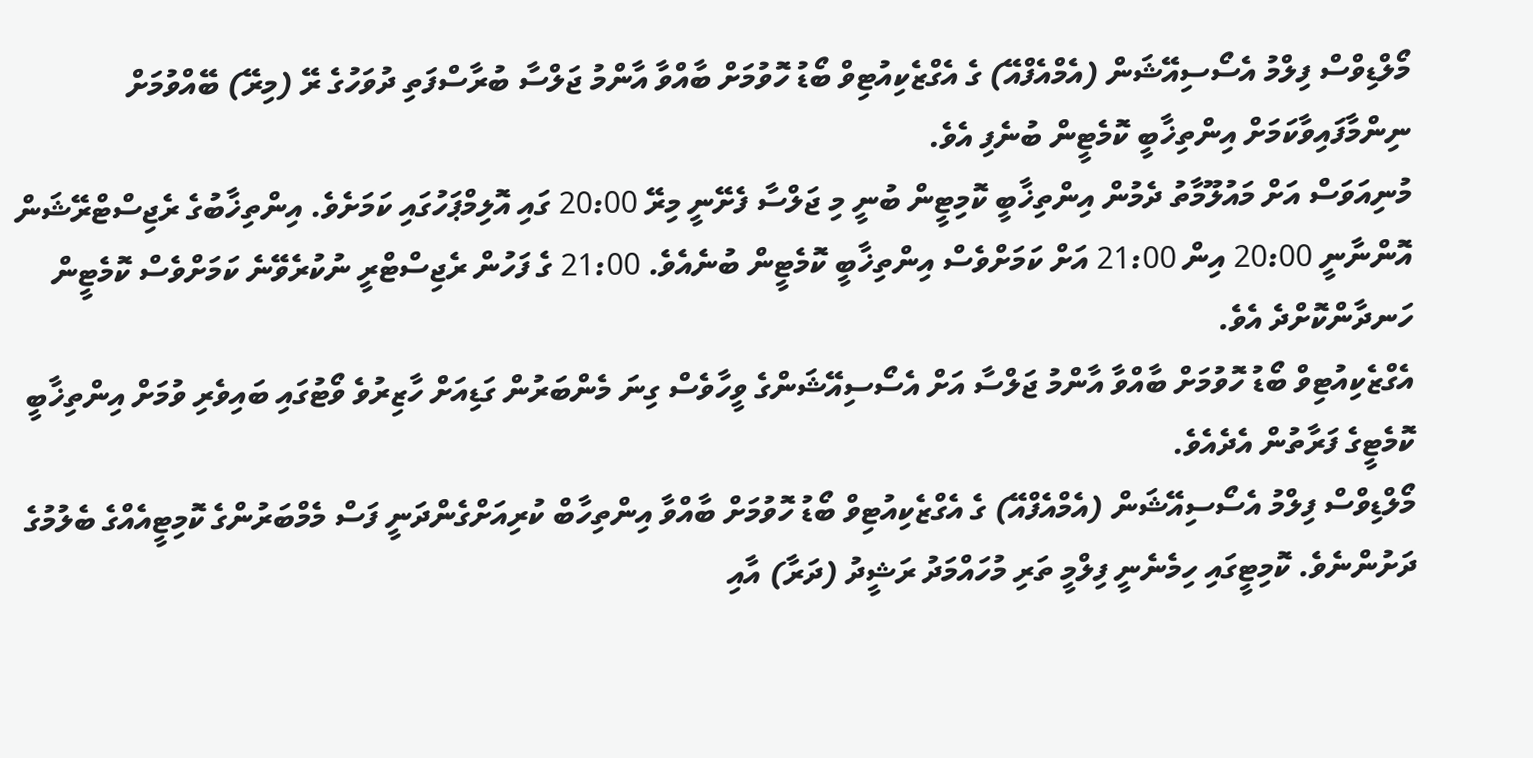މޯލްޑިވްސް ފިލްމު އެސޯސިއޭޝަން (އެމްއެފްއޭ) ގެ އެގްޒެކިއުޓިވް ބޯޑު ހޮވުމަށް ބާއްވާ އާންމު ޖަލްސާ ބުރާސްފަތި ދުވަހުގެ ރޭ (މިރޭ) ބޭއްވުމަށް ނިންމާފައިވާކަމަށް އިންތިޚާބީ ކޮމެޓީން ބުނެފި އެވެ.
މުނިއަވަސް އަށް މައުލޫމާތު ދެމުން އިންތިޚާބީ ކޮމިޓީން ބުނީ މި ޖަލްސާ ފެށޭނީ މިރޭ 20:00 ގައި އޮލިމްޕަހުގައި ކަމަށެވެ. އިންތިޚާބުގެ ރެޖިސްޓްރޭޝަން އޮންނާނީ 20:00 އިން 21:00 އަށް ކަމަށްވެސް އިންތިޚާބީ ކޮމެޓީން ބުނެއެވެ. 21:00 ގެ ފަހުން ރެޖިސްޓްރީ ނުކުރެވޭނެ ކަމަށްވެސް ކޮމެޓީން  ހަނދާންކޮށްދެ އެވެ.
އެގްޒެކިއުޓިވް ބޯޑު ހޮވުމަށް ބާއްވާ އާންމު ޖަލްސާ އަށް އެސޯސިއޭޝަންގެ ވީހާވެސް ގިނަ މެންބަރުން ގަޑިއަށް ހާޒިރުވެ ވޯޓުގައި ބައިވެރި ވުމަށް އިންތިޚާބީ ކޮމެޓީގެ ފަރާތުން އެދެއެވެ.
މޯލްޑިވްސް ފިލްމު އެސޯސިއޭޝަން (އެމްއެފްއޭ) ގެ އެގްޒެކިއުޓިވް ބޯޑު ހޮވުމަށް ބާއްވާ އިންތިހާބް ކުރިއަށްގެންދަނީ ފަސް މެމްބަރުންގެ ކޮމިޓީއެއްގެ ބެލުމުގެ ދަށުންނެވެ. ކޮމިޓީގައި ހިމެނެނީ ފިލްމީ ތަރި މުހައްމަދު ރަޝީދު (ދަރާ) އާއި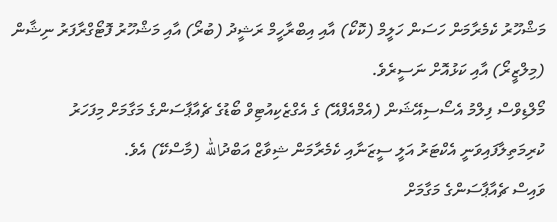މަޝްހޫރު ކެމެރާމަން ހަސަން ހަލީމް (ކޮކޯ) އާއި އިބްރާހީމް ރަޝީދު (ބުރޯ) އާއި މަޝްހޫރު ފޮޓޯގްރާފަރު ނިޝާން (މިލްޒީރޯ) އާއި ކަޅުއޮށް ނަސީރެވެ.
މޯލްޑިވްސް ފިލްމު އެސޯސިއޭޝަން (އެމްއެފްއޭ) ގެ އެގްޒެކިއުޓިވް ބޯޑުގެ ޗެއާޕާސަންގެ މަގާމަށް މިފަހަރު ކުރިމަތިލާފައިވަނީ އެކްޓަރު އަލީ ސީޒަނާއި ކެމެރާމަން ޝިވާޒް އަބްދުالله (މާސްކޭ) އެވެ.
ވައިސް ޗެއާޕާސަންގެ މަގާމަށް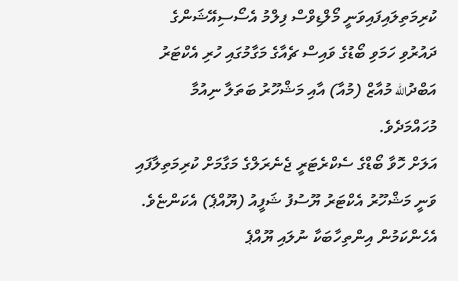ކުރިމަތިލައިފައިވަނީ މޯލްޑިވްސް ފިލްމު އެސޯސިއޭޝަންގެ ދައުރުވި ހަމަވި ބޯޑުގެ ވައިސް ޗެއާގެ މަގާމުގައި ހުރި އެކްޓަރު އަބްދުالله މުއާޒް (މުއާ) އާއި މަޝްހޫރު ބަތަލާ ނިއުމާ މުހައްމަދެވެ.
އަލަށް ހޮވާ ބޯޑްގެ ސެކްރެޓަރީ ޖެނެރަލްގެ މަގާމަށް ކުރިމަތިލާފައި ވަނީ މަޝްހޫރު އެކްޓަރު ޔޫސުފު ޝަފީއު (ޔޫއްޕެ) އެކަންޏެވެ. އެހެންކަމުން އިންތިހާބަކާ ނުލައި ޔޫއްޕެ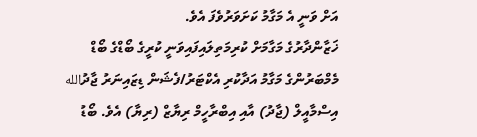އަށް ވަނީ އެ މަގާމު ކަށަވަރުވެފަ އެވެ.
ޚަޒާންދާރުގެ މަގާމަށް ކުރިމަތިލައިފައިވަނީ ކުރީގެ ބޯޑްގެ ބޯޑް މެމްބަރުންގެ މަގާމު އަދާކުރި އެކްޓަރު/ފެޝަން ޑިޒައިނަރު ޖާދުالله އިސްމާއީލް (ޖާދު) އާއި އިބްރާހީމް ރިޔާޒް (ރިޔާ) އެވެ. ބޯޑު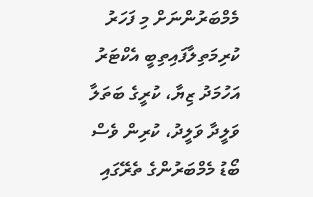މެމްބަރުންނަށް މި ފަހަރު ކުރިމަތިލާފައިތިބީ އެކްޓަރު އަހުމަދު ޒިޔާ، ކުރީގެ ބަތަލާ ވަލީދާ ވަލީދު، ކުރިން ވެސް ބޯޑު މެމްބަރުންގެ ތެރޭގައި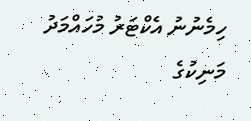ހިމެނުނު އެކްޓަރު މުހައްމަދު މަނިކުގެ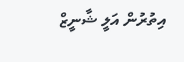އިތުރުން އަލީ ޝާނީޒް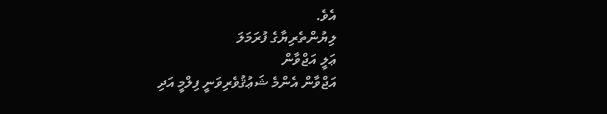އެވެ.
ލިޔުންތެރިޔާގެ ފުރަމަލަ
ޢަލީ އަޖްވާން
އަޖްވާން އެންމެ ޝަޢުޤުވެރިވަނީ ފިލްމީ އަދި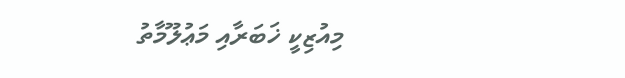މިއުޒިކީ ޚަބަރާއި މަޢުލޫމާތު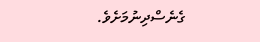ގެނެސްދިނުމަށެވެ.